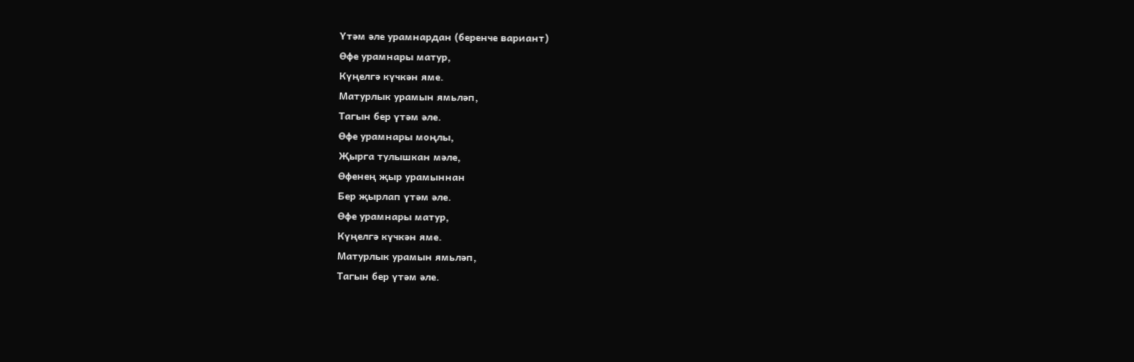Үтәм әле урамнардан (беренче вариант)
Өфе урамнары матур,
Күңелгә күчкән яме.
Матурлык урамын ямьләп,
Тагын бер үтәм әле.
Өфе урамнары моңлы,
Җырга тулышкан мәле,
Өфенең җыр урамыннан
Бер җырлап үтәм әле.
Өфе урамнары матур,
Күңелгә күчкән яме.
Матурлык урамын ямьләп,
Тагын бер үтәм әле.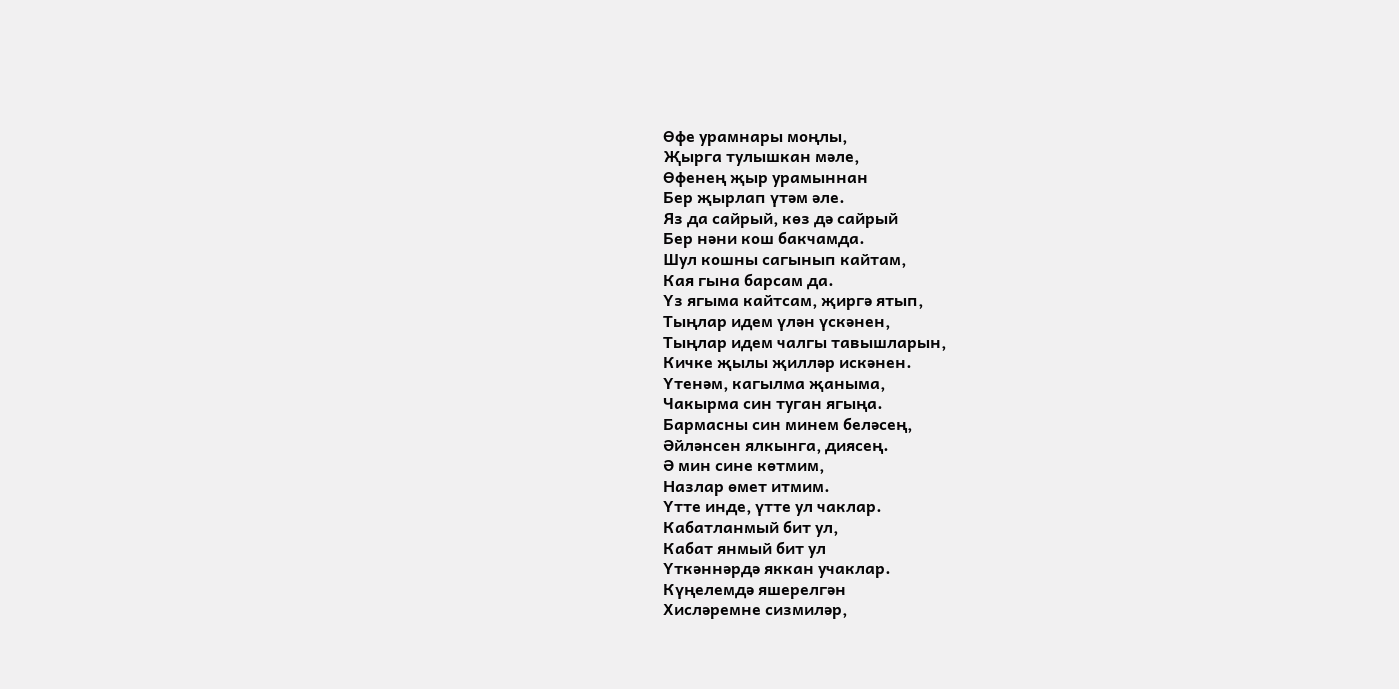Өфе урамнары моңлы,
Җырга тулышкан мәле,
Өфенең җыр урамыннан
Бер җырлап үтәм әле.
Яз да сайрый, көз дә сайрый
Бер нәни кош бакчамда.
Шул кошны сагынып кайтам,
Кая гына барсам да.
Үз ягыма кайтсам, җиргә ятып,
Тыңлар идем үлән үскәнен,
Тыңлар идем чалгы тавышларын,
Кичке җылы җилләр искәнен.
Үтенәм, кагылма җаныма,
Чакырма син туган ягыңа.
Бармасны син минем беләсең,
Әйләнсен ялкынга, диясең.
Ә мин сине көтмим,
Назлар өмет итмим.
Үтте инде, үтте ул чаклар.
Кабатланмый бит ул,
Кабат янмый бит ул
Үткәннәрдә яккан учаклар.
Күңелемдә яшерелгән
Хисләремне сизмиләр,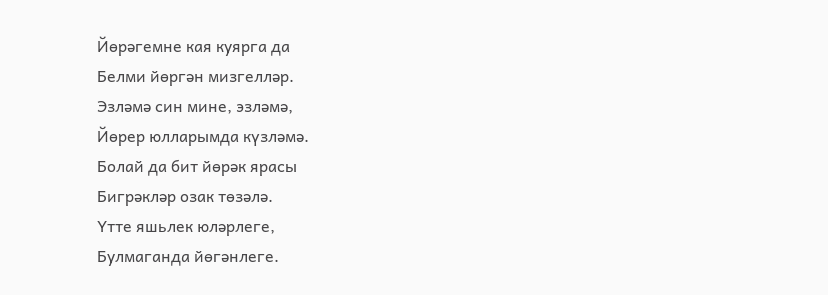Йөрәгемне кая куярга да
Белми йөргән мизгелләр.
Эзләмә син мине, эзләмә,
Йөрер юлларымда күзләмә.
Болай да бит йөрәк ярасы
Бигрәкләр озак төзәлә.
Үтте яшьлек юләрлеге,
Булмаганда йөгәнлеге.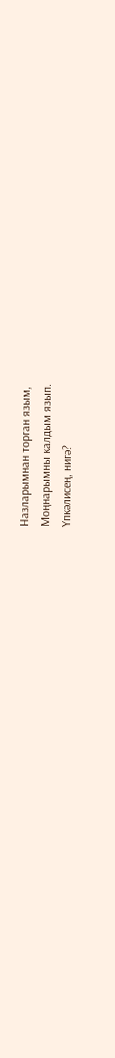Назларымнан торган язым,
Моңнарымны калдым язып.
Үпкәлисең, нигә?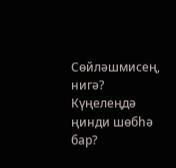Сөйләшмисең, нигә?
Күңелеңдә ңинди шөбһә бар?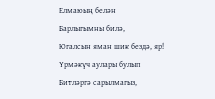Елмаюың белән
Барлыгымны билә,
Югалсын яман шик бездә, яр!
Үрмәкүч аулары булып
Битләргә сарылмагыз,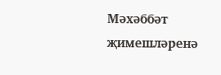Мәхәббәт җимешләренә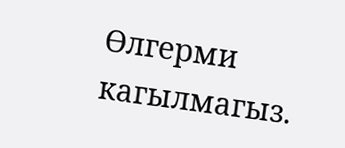Өлгерми кагылмагыз.